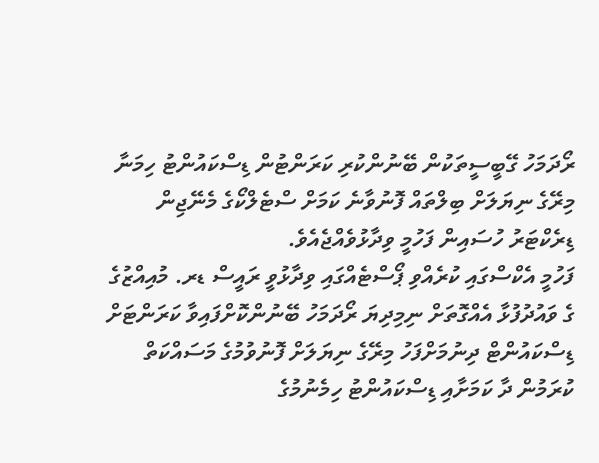ރޯދަމަހު ގޭބީސީތަކުން ބޭނުންކުރި ކަރަންޓުން ޑިސްކައުންޓު ހިމަނާ މިރޭގެ ނިޔަލަށް ބިލްތައް ފޮނުވާނެ ކަމަށް ސްޓެލްކޯގެ މެނޭޖިން ޑިރެކްޓަރު ހުސައިން ފަހުމީ ވިދާޅުވެއްޖެއެވެ.
ފަހުމީ އެކްސްގައި ކުރެއްވި ޕޯސްޓެއްގައި ވިދާޅުވީ ރައީސް ޑރ. މުއިއްޒުގެ ގެ ވައުދުފުޅާ އެއްގޮތަށް ނިމިދިޔަ ރޯދަމަހު ބޭނުންކޮށްފައިވާ ކަރަންޓަށް ޑިސްކައުންޓް ދިނުމަށްފަހު މިރޭގެ ނިޔަލަށް ފޮނުވުމުގެ މަސައްކަތް ކުރަމުން ދާ ކަމަށާއި ޑިސްކައުންޓު ހިމެނުމުގެ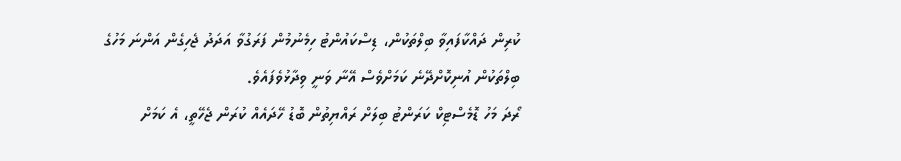ކުރިން ދައްކާފައިވާ ބިލްތަކުން، ޑިސްކައުންޓު ހިމެނުމުން ފަރަގުވާ އަދަދު ޖެހިގެން އަންނަ މަހުގެ ބިލްތަކުން އުނިކޮށްދޭނެ ކަމަށްވެސް އޭނާ ވަނީ ވިދާޅުވެފައެވެ.
ރޯދަ މަހު ޑޮމެސްޓިކް ކަރަންޓު ބިލަށް ރައްޔިތުން ބޮޑު ހޭދައެއް ކުރަން ޖެހޭތީ، އެ ކަމަށް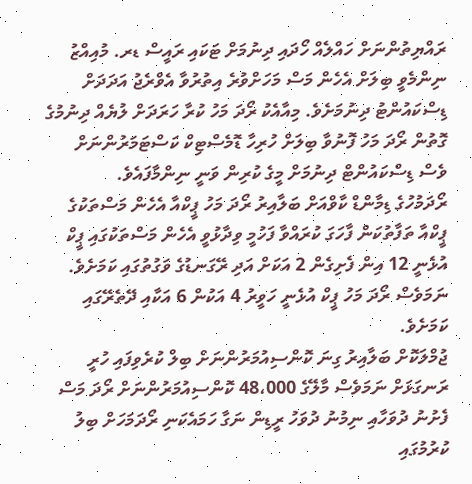ރައްޔިތުންނަށް ހައްލެއް ހޯދައި ދިނުމަށް ޓަކައި ރައީސް ޑރ. މުއިއްޒު ނިންމެވީ ބިލަށް އެހެން މަސް މަހަށްވުރެ އިތުރުވާ އެވްރެޖު އަދަދަށް ޑިސްކައުންޓު ދިނުމަށެވެ. މިއާއެކު ރޯދަ މަހު ކުރާ ހަރަދަށް ލުޔެއް ދިނުމުގެ ގޮތުން ރޯދަ މަހު ފޮނުވާ ބިލަށް ހުރިހާ ޑޮމެސްޓިކް ކަސްޓަމަރުންނަށް ވެސް ޑިސްކައުންޓް ދިނުމަށް މީގެ ކުރިން ވަނީ ނިންމާފައެވެ.
ރޯދަމުހުގެ ޑިމާންޑް ކާވްއަށް ބަލާއިރު ރޯދަ މަހު ޕީކްއާ އެހެން މަސްތަކުގެ ޕީކްއާ ތަފާތުކަން ފާހަގަ ކުރައްވާ ފަހުމީ ވިދާޅުވީ އެހެން މަސްތަކުގައި ޕީކް އުޅެނީ 12 އިން ފެށިގެން 2 އަކަށް އަދި ރޭގަނޑުގެ ވަގުތުގައި ކަމަށެވެ. ނަމަވެސް ރޯދަ މަހު ޕީކް އުޅެނީ ހަވީރު 4 އަކުން 6 އަކާއި ދޭތެރޭގައި ކަމަށެވެ.
ޖުމްލަކޮށް ބަލާއިރު ގިނަ ކޮންސިއުމަރުންނަށް ބިލް ކުރެވިފައި ހުރީ ރަނގަޅަށް ނަމަވެސް މާލޭގެ 48،000 ކޮންސިއުމަރުންނަށް ރޯދަ މަސް ފެށުނު ދުވަހާއި ނިމުނު ދުވަހު ރީޑިން ނަގާ ހަމައެކަނި ރޯދަމަހަށް ބިލު ކުރުމުގައި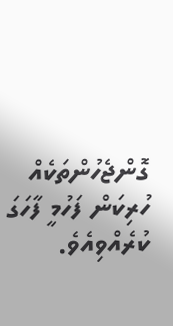ގޮންޖެހުންތަކެއް ހުރިކަން ފަހުމީ ފާހަގަ ކުރެއްވިއެވެ.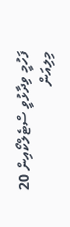ފަހުމީ ވިދާޅުވީ ސްޓެލްކޯއިން 20 މިލިއަން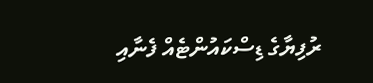ރުފިޔާގެ ޑިސްކައުންޓެއް ފެނާއި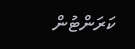ކަރަންޓުން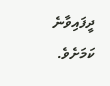ދީފައިވާނެ ކަމަށެވެ.